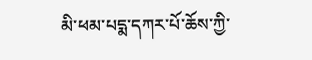མི་ཕམ་པདྨ་དཀར་པོ་ཆོས་ཀྱི་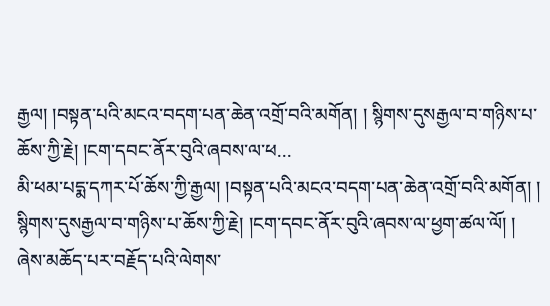རྒྱལ། །བསྟན་པའི་མངའ་བདག་པན་ཆེན་འགྲོ་བའི་མགོན། ། སྙིགས་དུསརྒྱལ་བ་གཉིས་པ་ཆོས་ཀྱི་རྗེ། །ངག་དབང་ནོར་བུའི་ཞབས་ལ་ཕ...
མི་ཕམ་པདྨ་དཀར་པོ་ཆོས་ཀྱི་རྒྱལ། །བསྟན་པའི་མངའ་བདག་པན་ཆེན་འགྲོ་བའི་མགོན། །
སྙིགས་དུསརྒྱལ་བ་གཉིས་པ་ཆོས་ཀྱི་རྗེ། །ངག་དབང་ནོར་བུའི་ཞབས་ལ་ཕྱག་ཚལ་ལོ། །
ཞེས་མཆོད་པར་བརྗོད་པའི་ལེགས་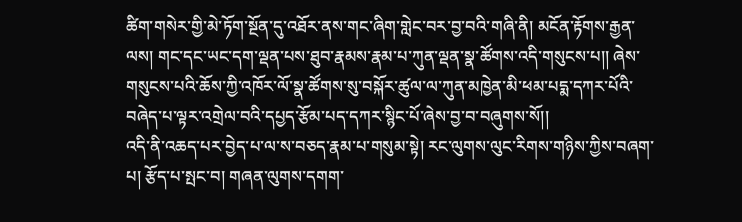ཚིག་གསེར་གྱི་མེ་ཏོག་སྔོན་དུ་འཐོར་ནས་གང་ཞིག་གླེང་བར་བྱ་བའི་གཞི་ནི། མངོན་རྟོགས་རྒྱན་ལས། གང་དང་ཡང་དག་ལྡན་པས་ཐུབ་རྣམས་རྣམ་པ་ཀུན་ལྡན་སྣ་ཚོགས་འདི་གསུངས་པ།། ཞེས་གསུངས་པའི་ཆོས་ཀྱི་འཁོར་ལོ་སྣ་ཚོགས་སུ་བསྐོར་ཚུལ་ལ་ཀུན་མཁྱེན་མི་ཕམ་པདྨ་དཀར་པོའི་བཞེད་པ་ལྟར་འགྲེལ་བའི་དཔྱད་རྩོམ་པད་དཀར་སྙིང་པོ་ཞེས་བྱ་བ་བཞུགས་སོ།།
འདི་ནི་འཆད་པར་བྱེད་པ་ལ་ས་བཅད་རྣམ་པ་གསུམ་སྟེ། རང་ལུགས་ལུང་རིགས་གཉིས་ཀྱིས་བཞག་པ། རྩོད་པ་སྤང་བ། གཞན་ལུགས་དགག་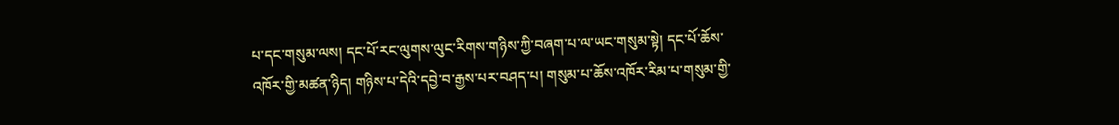པ་དང་གསུམ་ལས། དང་པོ་རང་ལུགས་ལུང་རིགས་གཉིས་ཀྱི་བཞག་པ་ལ་ཡང་གསུམ་སྟེ། དང་པོ་ཆོས་འཁོར་གྱི་མཚན་ཉིད། གཉིས་པ་དེའི་དབྱེ་བ་རྒྱས་པར་བཤད་པ། གསུམ་པ་ཆོས་འཁོར་རིམ་པ་གསུམ་གྱི་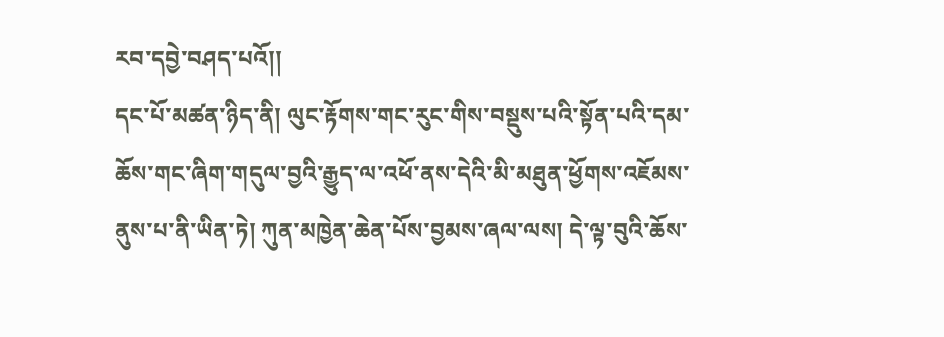རབ་དབྱེ་བཤད་པའོ།།
དང་པོ་མཚན་ཉིད་ནི། ལུང་རྟོགས་གང་རུང་གིས་བསྡུས་པའི་སྟོན་པའི་དམ་ཆོས་གང་ཞིག་གདུལ་བྱའི་རྒྱུད་ལ་འཕོ་ནས་དེའི་མི་མཐུན་ཕྱོགས་འཇོམས་ནུས་པ་ནི་ཡིན་ཏེ། ཀུན་མཁྱེན་ཆེན་པོས་བྱམས་ཞལ་ལས། དེ་ལྟ་བུའི་ཆོས་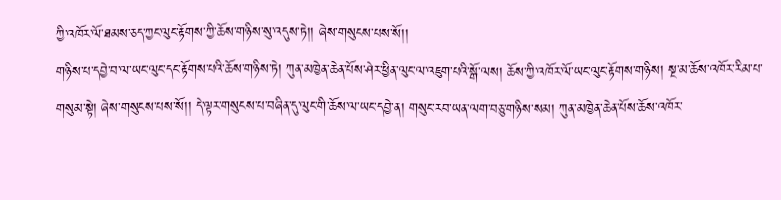ཀྱི་འཁོར་ལོ་ཐམས་ཅད་ཀྱང་ལུང་རྟོགས་ཀྱི་ཆོས་གཉིས་སུ་འདུས་ཏེ།། ཞེས་གསུངས་པས་སོ།།
གཉིས་པ་དབྱེ་བ་ལ་ཡང་ལུང་དང་རྟོགས་པའི་ཆོས་གཉིས་ཏེ། ཀུན་མཁྱེན་ཆེན་པོས་ཤེར་ཕྱིན་ལུང་ལ་འཇུག་པའི་སྒོ་ལས། ཆོས་ཀྱི་འཁོར་ལོ་ཡང་ལུང་རྟོགས་གཉིས། སྔ་མ་ཆོས་འཁོར་རིམ་པ་གསུམ་སྟེ། ཞེས་གསུངས་པས་སོ།། དེ་ལྟར་གསུངས་པ་བཞིན་དུ་ལུང་གི་ཆོས་ལ་ཡང་དབྱེ་ན། གསུང་རབ་ཡན་ལག་བཅུ་གཉིས་སམ། ཀུན་མཁྱེན་ཆེན་པོས་ཆོས་འཁོར་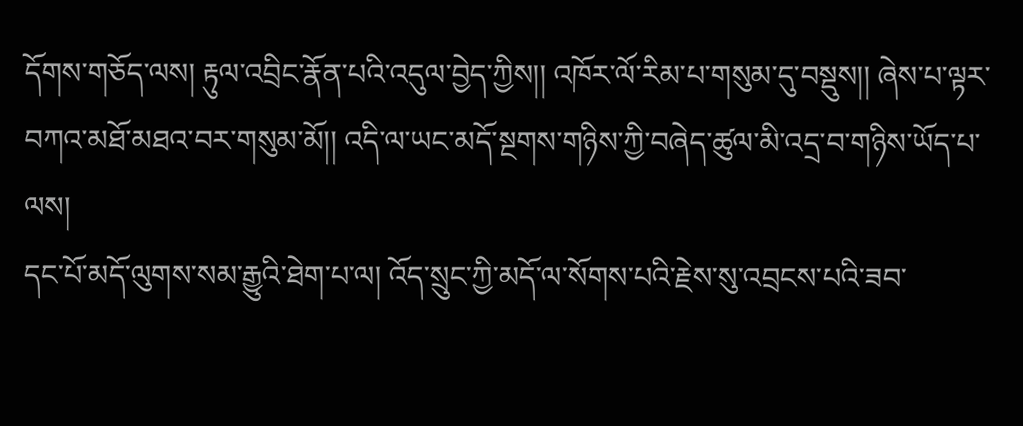དོགས་གཅོད་ལས། རྟུལ་འབྲིང་རྣོན་པའི་འདུལ་བྱེད་ཀྱིས།། འཁོར་ལོ་རིམ་པ་གསུམ་དུ་བསྡུས།། ཞེས་པ་ལྟར་བཀའ་མཐོ་མཐའ་བར་གསུམ་མོ།། འདི་ལ་ཡང་མདོ་སྔགས་གཉིས་ཀྱི་བཞེད་ཚུལ་མི་འདྲ་བ་གཉིས་ཡོད་པ་ལས།
དང་པོ་མདོ་ལུགས་སམ་རྒྱུའི་ཐེག་པ་ལ། འོད་སྲུང་ཀྱི་མདོ་ལ་སོགས་པའི་རྗེས་སུ་འབྲངས་པའི་ཟབ་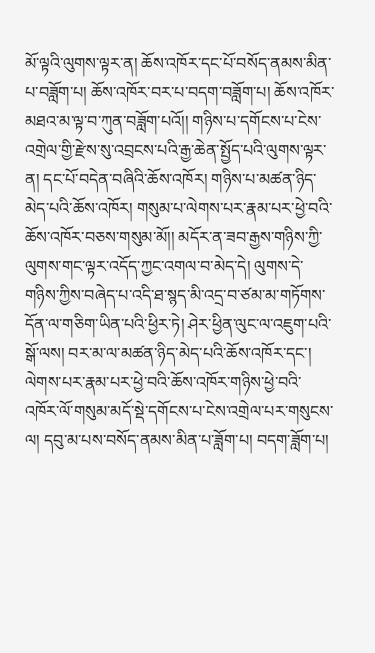མོ་ལྟའི་ལུགས་ལྟར་ན། ཆོས་འཁོར་དང་པོ་བསོད་ནམས་མིན་པ་བཟློག་པ། ཆོས་འཁོར་བར་པ་བདག་བཟློག་པ། ཆོས་འཁོར་མཐའ་མ་ལྟ་བ་ཀུན་བཟློག་པའོ།། གཉིས་པ་དགོངས་པ་ངེས་འགྲེལ་གྱི་རྫེས་སུ་འབྲངས་པའི་རྒྱ་ཆེན་སྤྱོད་པའི་ལུགས་ལྟར་ན། དང་པོ་བདེན་བཞིའི་ཆོས་འཁོར། གཉིས་པ་མཚན་ཉིད་མེད་པའི་ཆོས་འཁོར། གསུམ་པ་ལེགས་པར་རྣམ་པར་ཕྱེ་བའི་ཆོས་འཁོར་བཅས་གསུམ་མོ།། མདོར་ན་ཟབ་རྒྱས་གཉིས་ཀྱི་ལུགས་གང་ལྟར་འདོད་ཀྱང་འགལ་བ་མེད་དེ། ལུགས་དེ་གཉིས་ཀྱིས་བཞེད་པ་འདི་ཐ་སྙད་མི་འདྲ་བ་ཙམ་མ་གཏོགས་དོན་ལ་གཅིག་ཡིན་པའི་ཕྱིར་ཏེ། ཤེར་ཕྱིན་ལུང་ལ་འཇུག་པའི་སྒོ་ལས། བར་མ་ལ་མཚན་ཉིད་མེད་པའི་ཆོས་འཁོར་དང་།
ལེགས་པར་རྣམ་པར་ཕྱེ་བའི་ཆོས་འཁོར་གཉིས་ཕྱེ་བའི་འཁོར་ལོ་གསུམ་མདོ་སྡེ་དགོངས་པ་ངེས་འགྲེལ་པར་གསུངས་ལ། དབུ་མ་པས་བསོད་ནམས་མིན་པ་ཟློག་པ། བདག་ཟློག་པ།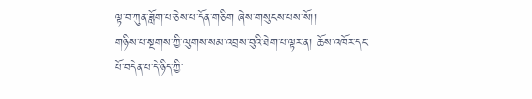ལྟ་བ་ཀུན་ཟློག་པ་ཅེས་པ་དོན་གཅིག ཞེས་གསུངས་པས་སོ།།
གཉིས་པ་སྔགས་ཀྱི་ལུགས་སམ་འབྲས་བུའི་ཐེག་པ་ལྟར་ན། ཆོས་འཁོར་དང་པོ་བདེན་པ་དེ་ཉིད་ཀྱི་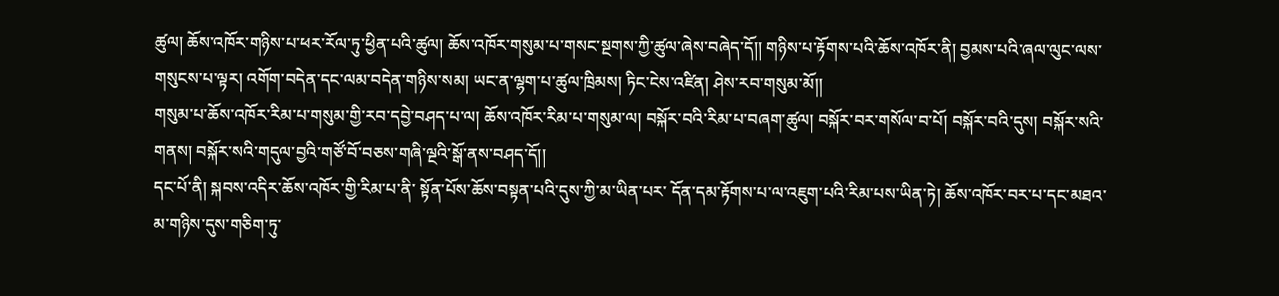ཚུལ། ཆོས་འཁོར་གཉིས་པ་ཕར་རོལ་ཏུ་ཕྱིན་པའི་ཚུལ། ཆོས་འཁོར་གསུམ་པ་གསང་སྔགས་ཀྱི་ཚུལ་ཞེས་བཞེད་དོ།། གཉིས་པ་རྟོགས་པའི་ཆོས་འཁོར་ནི། བྱམས་པའི་ཞལ་ལུང་ལས་གསུངས་པ་ལྟར། འགོག་བདེན་དང་ལམ་བདེན་གཉིས་སམ། ཡང་ན་ལྷག་པ་ཚུལ་ཁྲིམས། ཏིང་ངེས་འཛིན། ཤེས་རབ་གསུམ་མོ།།
གསུམ་པ་ཆོས་འཁོར་རིམ་པ་གསུམ་གྱི་རབ་དབྱེ་བཤད་པ་ལ། ཆོས་འཁོར་རིམ་པ་གསུམ་ལ། བསྐོར་བའི་རིམ་པ་བཞག་ཚུལ། བསྐོར་བར་གསོལ་བ་པོ། བསྐོར་བའི་དུས། བསྐོར་སའི་གནས། བསྐོར་སའི་གདུལ་བྱའི་གཙོ་བོ་བཅས་གཞི་ལྔའི་སྒོ་ནས་བཤད་དོ།།
དང་པོ་ནི། སྐབས་འདིར་ཆོས་འཁོར་གྱི་རིམ་པ་ནི་ སྟོན་པོས་ཆོས་བསྟན་པའི་དུས་ཀྱི་མ་ཡིན་པར་ དོན་དམ་རྟོགས་པ་ལ་འཇུག་པའི་རིམ་པས་ཡིན་ཏེ། ཆོས་འཁོར་བར་པ་དང་མཐའ་མ་གཉིས་དུས་གཅིག་ཏུ་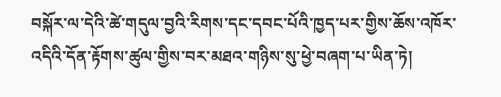བསྐོར་ལ་དེའི་ཚེ་གདུལ་བྱའི་རིགས་དང་དབང་པོའི་ཁྱད་པར་གྱིས་ཆོས་འཁོར་འདིའི་དོན་རྟོགས་ཚུལ་གྱིས་བར་མཐའ་གཉིས་སུ་ཕྱེ་བཞག་པ་ཡིན་ཏེ།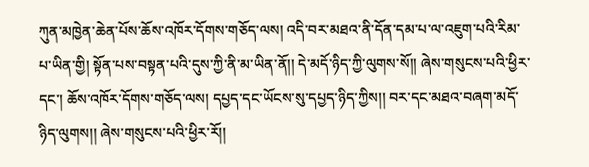ཀུན་མཁྱེན་ཆེན་པོས་ཆོས་འཁོར་དོགས་གཅོད་ལས། འདི་བར་མཐའ་ནི་དོན་དམ་པ་ལ་འཇུག་པའི་རིམ་པ་ཡིན་གྱི། སྟོན་པས་བསྟན་པའི་དུས་ཀྱི་ནི་མ་ཡིན་ནོ།། དེ་མདོ་ཉིད་ཀྱི་ལུགས་སོ།། ཞེས་གསུངས་པའི་ཕྱིར་དང་། ཆོས་འཁོར་དོགས་གཅོད་ལས། དཔྱད་དང་ཡོངས་སུ་དཔྱད་ཉིད་ཀྱིས།། བར་དང་མཐའ་བཞག་མདོ་ཉིད་ལུགས།། ཞེས་གསུངས་པའི་ཕྱིར་རོ།།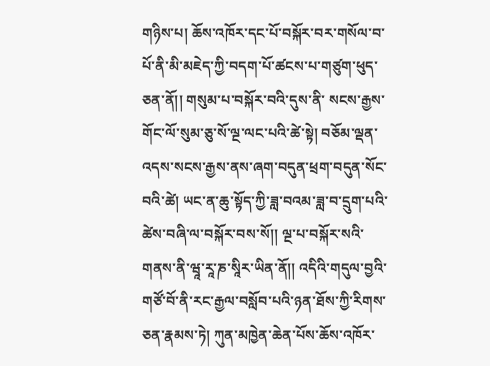གཉིས་པ། ཆོས་འཁོར་དང་པོ་བསྐོར་བར་གསོལ་བ་པོ་ནི་མི་མཇེད་ཀྱི་བདག་པོ་ཚངས་པ་གཙུག་ཕུད་ཅན་ནོ།། གསུམ་པ་བསྐོར་བའི་དུས་ནི་ སངས་རྒྱས་གོང་ལོ་སུམ་ཅུ་སོ་ལྔ་ལང་པའི་ཚེ་སྟེ། བཅོམ་ལྡན་འདས་སངས་རྒྱས་ནས་ཞག་བདུན་ཕྲག་བདུན་སོང་བའི་ཚེ། ཡང་ན་ཆུ་སྟོད་ཀྱི་ཟླ་བའམ་ཟླ་བ་དྲུག་པའི་ཚེས་བཞི་ལ་བསྐོར་བས་སོ།། ལྔ་པ་བསྐོར་སའི་གནས་ནི་ཝཱ་རཱ་ཎ་སཱིར་ཡིན་ནོ།། འདིའི་གདུལ་བྱའི་གཙོ་བོ་ནི་རང་རྒྱལ་བསློབ་པའི་ཉན་ཐོས་ཀྱི་རིགས་ཅན་རྣམས་ཏེ། ཀུན་མཁྱེན་ཆེན་པོས་ཆོས་འཁོར་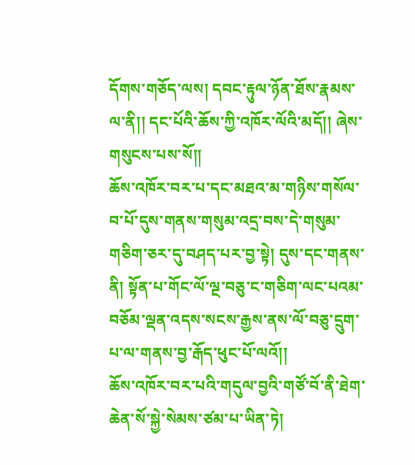དོགས་གཅོད་ལས། དབང་རྟུལ་ཉོན་ཐོས་རྣམས་ལ་ནི།། དང་པོའི་ཆོས་ཀྱི་འཁོར་ལོའི་མདོ།། ཞེས་གསུངས་པས་སོ།།
ཆོས་འཁོར་བར་པ་དང་མཐའ་མ་གཉིས་གསོལ་བ་པོ་དུས་གནས་གསུམ་འདྲ་བས་དེ་གསུམ་གཅིག་ཅར་དུ་བཤད་པར་བྱ་སྟེ། དུས་དང་གནས་ནི། སྟོན་པ་གོང་ལོ་ལྔ་བཅུ་ང་གཅིག་ལང་པའམ་ བཅོམ་ལྡན་འདས་སངས་རྒྱས་ནས་ལོ་བཅུ་དྲུག་པ་ལ་གནས་བྱ་རྒོད་ཕུང་པོ་ལའོ།།
ཆོས་འཁོར་བར་པའི་གདུལ་བྱའི་གཙོ་བོ་ནི་ཐེག་ཆེན་སོ་སྐྱེ་སེམས་ཙམ་པ་ཡིན་ཏེ།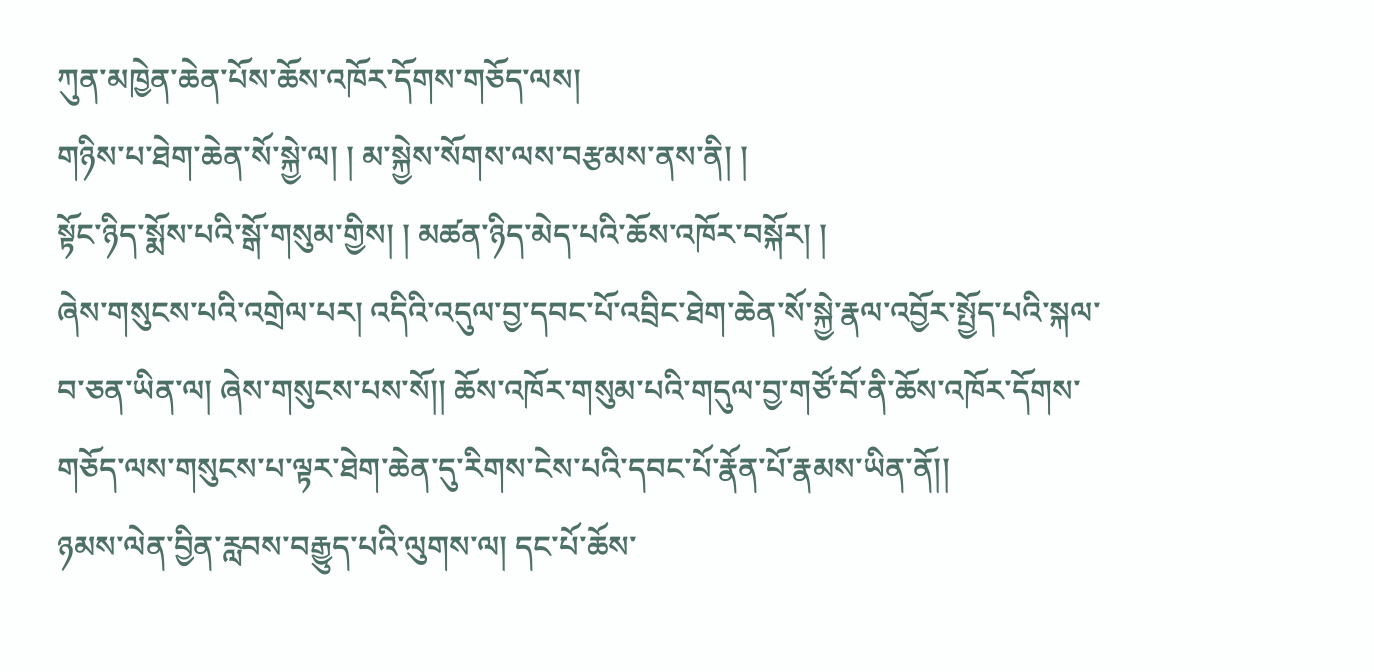ཀུན་མཁྱེན་ཆེན་པོས་ཆོས་འཁོར་དོགས་གཅོད་ལས།
གཉིས་པ་ཐེག་ཆེན་སོ་སྐྱེ་ལ། ། མ་སྐྱེས་སོགས་ལས་བརྩམས་ནས་ནི། །
སྟོང་ཉིད་སྨོས་པའི་སྒོ་གསུམ་གྱིས། ། མཚན་ཉིད་མེད་པའི་ཆོས་འཁོར་བསྐོར། །
ཞེས་གསུངས་པའི་འགྲེལ་པར། འདིའི་འདུལ་བྱ་དབང་པོ་འབྲིང་ཐེག་ཆེན་སོ་སྐྱེ་རྣལ་འབྱོར་སྤྱོད་པའི་སྐལ་བ་ཅན་ཡིན་ལ། ཞེས་གསུངས་པས་སོ།། ཆོས་འཁོར་གསུམ་པའི་གདུལ་བྱ་གཙོ་བོ་ནི་ཆོས་འཁོར་དོགས་གཅོད་ལས་གསུངས་པ་ལྟར་ཐེག་ཆེན་དུ་རིགས་ངེས་པའི་དབང་པོ་རྣོན་པོ་རྣམས་ཡིན་ནོ།།
ཉམས་ལེན་བྱིན་རླབས་བརྒྱུད་པའི་ལུགས་ལ། དང་པོ་ཆོས་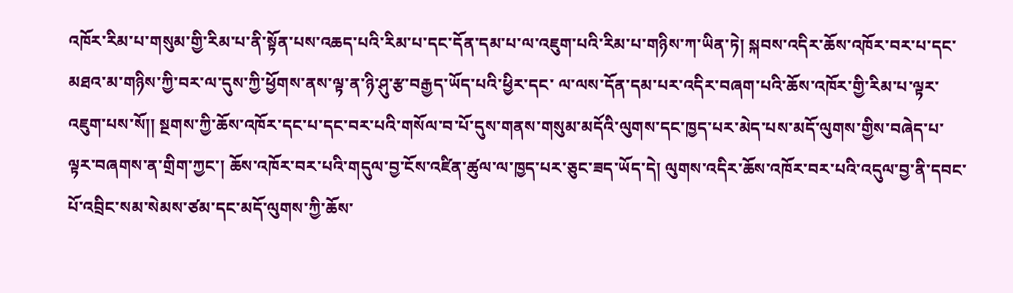འཁོར་རིམ་པ་གསུམ་གྱི་རིམ་པ་ནི་སྟོན་པས་འཆད་པའི་རིམ་པ་དང་དོན་དམ་པ་ལ་འཇུག་པའི་རིམ་པ་གཉིས་ཀ་ཡིན་ཏེ། སྐབས་འདིར་ཆོས་འཁོར་བར་པ་དང་མཐའ་མ་གཉིས་ཀྱི་བར་ལ་དུས་ཀྱི་ཕྱོགས་ནས་ལྟ་ན་ཉི་ཤུ་རྩ་བརྒྱད་ཡོད་པའི་ཕྱིར་དང་ ལ་ལས་དོན་དམ་པར་འདིར་བཞག་པའི་ཆོས་འཁོར་གྱི་རིམ་པ་ལྟར་འཇུག་པས་སོ།། སྔགས་ཀྱི་ཆོས་འཁོར་དང་པ་དང་བར་པའི་གསོལ་བ་པོ་དུས་གནས་གསུམ་མདོའི་ལུགས་དང་ཁྱད་པར་མེད་པས་མདོ་ལུགས་གྱིས་བཞེད་པ་ལྟར་བཞགས་ན་གྲིག་ཀྱང་། ཆོས་འཁོར་བར་པའི་གདུལ་བྱ་ངོས་འཛིན་ཚུལ་ལ་ཁྱད་པར་ཅུང་ཟད་ཡོད་དེ། ལུགས་འདིར་ཆོས་འཁོར་བར་པའི་འདུལ་བྱ་ནི་དབང་པོ་འབྲིང་སམ་སེམས་ཙམ་དང་མདོ་ལུགས་ཀྱི་ཆོས་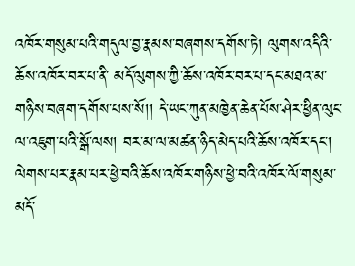འཁོར་གསུམ་པའི་གདུལ་བྱ་རྣམས་བཞགས་དགོས་ཏེ། ལུགས་འདིའི་ཆོས་འཁོར་བར་པ་ནི་ མདོ་ལུགས་ཀྱི་ཆོས་འཁོར་བར་པ་དང་མཐའ་མ་གཉིས་བཞག་དགོས་པས་སོ།། དེ་ཡང་ཀུན་མཁྱེན་ཆེན་པོས་ཤེར་ཕྱིན་ལུང་ལ་འཇུག་པའི་སྒོ་ལས། བར་མ་ལ་མཚན་ཉིད་མེད་པའི་ཆོས་འཁོར་དང་། ལེགས་པར་རྣམ་པར་ཕྱེ་བའི་ཆོས་འཁོར་གཉིས་ཕྱེ་བའི་འཁོར་ལོ་གསུམ་མདོ་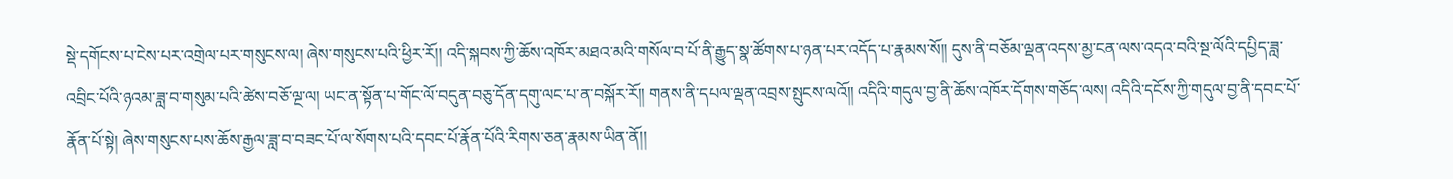སྡེ་དགོངས་པ་ངེས་པར་འགྲེལ་པར་གསུངས་ལ། ཞེས་གསུངས་པའི་ཕྱིར་རོ།། འདི་སྐབས་ཀྱི་ཆོས་འཁོར་མཐའ་མའི་གསོལ་བ་པོ་ནི་རྒྱུད་སྣ་ཚོགས་པ་ཉན་པར་འདོད་པ་རྣམས་སོ།། དུས་ནི་བཅོམ་ལྡན་འདས་མྱ་ངན་ལས་འདའ་བའི་སྔ་ལོའི་དཔྱིད་ཟླ་འབྲིང་པོའི་ཉའམ་ཟླ་བ་གསུམ་པའི་ཚེས་བཅོ་ལྔ་ལ། ཡང་ན་སྟོན་པ་གོང་ལོ་བདུན་བཅུ་དོན་དགུ་ལང་པ་ན་བསྐོར་རོ།། གནས་ནི་དཔལ་ལྡན་འབྲས་སྤུངས་ལའོ།། འདིའི་གདུལ་བྱ་ནི་ཆོས་འཁོར་དོགས་གཅོད་ལས། འདིའི་དངོས་ཀྱི་གདུལ་བྱ་ནི་དབང་པོ་རྣོན་པོ་སྟེ། ཞེས་གསུངས་པས་ཆོས་རྒྱལ་ཟླ་བ་བཟང་པོ་ལ་སོགས་པའི་དབང་པོ་རྣོན་པོའི་རིགས་ཅན་རྣམས་ཡིན་ནོ།།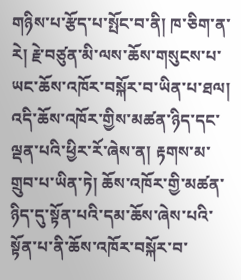གཉིས་པ་རྩོད་པ་སྤོང་བ་ནི། ཁ་ཅིག་ན་རེ། རྗེ་བཙུན་མི་ལས་ཆོས་གསུངས་པ་ཡང་ཆོས་འཁོར་བསྐོར་བ་ཡིན་པ་ཐལ། འདི་ཆོས་འཁོར་གྱིས་མཚན་ཉིད་དང་ལྡན་པའི་ཕྱིར་རོ་ཞེས་ན། རྟགས་མ་གྲུབ་པ་ཡིན་ཏེ། ཆོས་འཁོར་གྱི་མཚན་ཉིད་དུ་སྟོན་པའི་དམ་ཆོས་ཞེས་པའི་སྟོན་པ་ནི་ཆོས་འཁོར་བསྐོར་བ་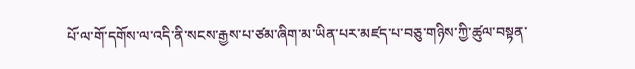པོ་ལ་གོ་དགོས་ལ་འདི་ནི་སངས་རྒྱས་པ་ཙམ་ཞིག་མ་ཡིན་པར་མཛད་པ་བཅུ་གཉིས་ཀྱི་ཚུལ་བསྟན་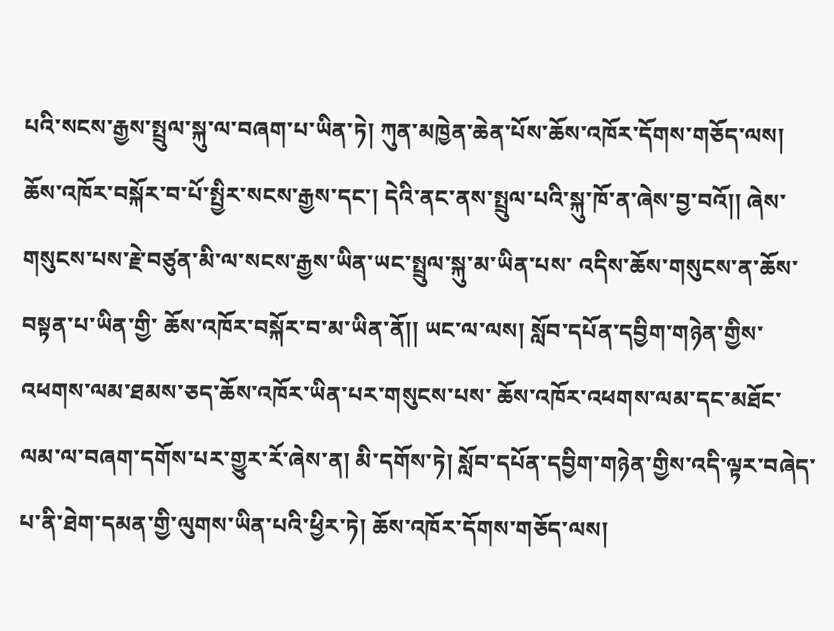པའི་སངས་རྒྱས་སྤྲུལ་སྐུ་ལ་བཞག་པ་ཡིན་ཏེ། ཀུན་མཁྱེན་ཆེན་པོས་ཆོས་འཁོར་དོགས་གཅོད་ལས། ཆོས་འཁོར་བསྐོར་བ་པོ་སྤྱིར་སངས་རྒྱས་དང་། དེའི་ནང་ནས་སྤྲུལ་པའི་སྐུ་ཁོ་ན་ཞེས་བྱ་བའོ།། ཞེས་གསུངས་པས་རྗེ་བཙུན་མི་ལ་སངས་རྒྱས་ཡིན་ཡང་སྤྲུལ་སྐུ་མ་ཡིན་པས་ འདིས་ཆོས་གསུངས་ན་ཆོས་བསྟན་པ་ཡིན་གྱི་ ཆོས་འཁོར་བསྐོར་བ་མ་ཡིན་ནོ།། ཡང་ལ་ལས། སློབ་དཔོན་དབྱིག་གཉེན་གྱིས་འཕགས་ལམ་ཐམས་ཅད་ཆོས་འཁོར་ཡིན་པར་གསུངས་པས་ ཆོས་འཁོར་འཕགས་ལམ་དང་མཐོང་ལམ་ལ་བཞག་དགོས་པར་གྱུར་རོ་ཞེས་ན། མི་དགོས་ཏེ། སློབ་དཔོན་དབྱིག་གཉེན་གྱིས་འདི་ལྟར་བཞེད་པ་ནི་ཐེག་དམན་གྱི་ལུགས་ཡིན་པའི་ཕྱིར་ཏེ། ཆོས་འཁོར་དོགས་གཅོད་ལས།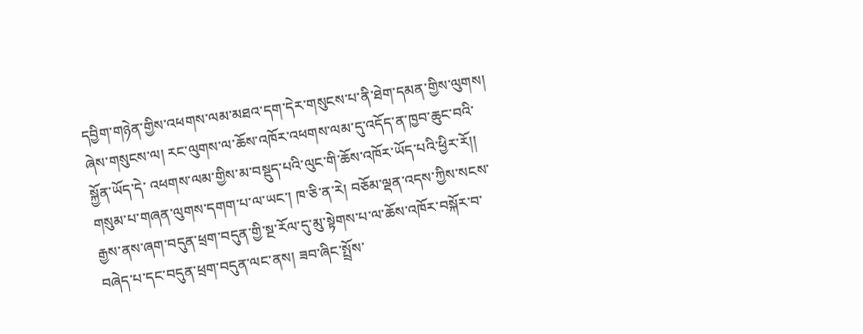དབྱིག་གཉེན་གྱིས་འཕགས་ལམ་མཐའ་དག་དེར་གསུངས་པ་ནི་ཐེག་དམན་གྱིས་ལུགས། ཞེས་གསུངས་ལ། རང་ལུགས་ལ་ཆོས་འཁོར་འཕགས་ལམ་དུ་འདོད་ན་ཁྱབ་ཆུང་བའི་སྐྱོན་ཡོད་དེ་ འཕགས་ལམ་གྱིས་མ་བསྡུད་པའི་ལུང་གི་ཆོས་འཁོར་ཡོད་པའི་ཕྱིར་རོ།།
གསུམ་པ་གཞན་ལུགས་དགག་པ་ལ་ཡང་། ཁ་ཅི་ན་རེ། བཅོམ་ལྡན་འདས་ཀྱིས་སངས་རྒྱས་ནས་ཞག་བདུན་ཕྲག་བདུན་གྱི་སྔ་རོལ་དུ་མུ་སྟེགས་པ་ལ་ཆོས་འཁོར་བསྐོར་བ་བཞེད་པ་དང་བདུན་ཕྲག་བདུན་ལང་ནས། ཟབ་ཞིང་སྤྲོས་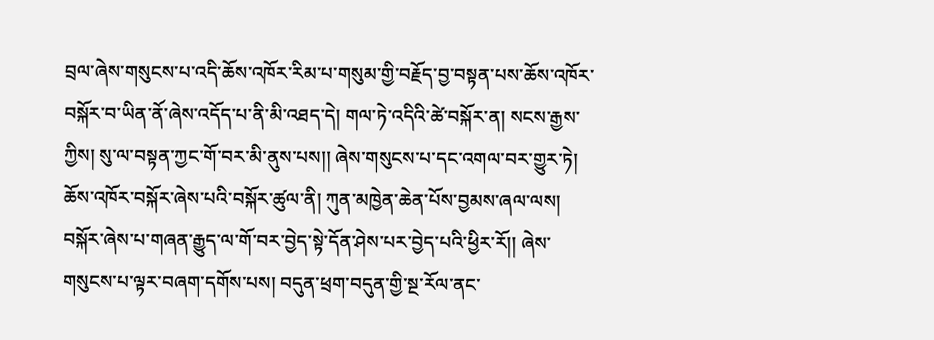བྲལ་ཞེས་གསུངས་པ་འདི་ཆོས་འཁོར་རིམ་པ་གསུམ་གྱི་བརྗོད་བྱ་བསྟན་པས་ཆོས་འཁོར་བསྐོར་བ་ཡིན་ནོ་ཞེས་འདོད་པ་ནི་མི་འཐད་དེ། གལ་ཏེ་འདིའི་ཚེ་བསྐོར་ན། སངས་རྒྱས་ཀྱིས། སུ་ལ་བསྟན་ཀྱང་གོ་བར་མི་ནུས་པས།། ཞེས་གསུངས་པ་དང་འགལ་བར་གྱུར་ཏེ། ཆོས་འཁོར་བསྐོར་ཞེས་པའི་བསྐོར་ཚུལ་ནི། ཀུན་མཁྱེན་ཆེན་པོས་བྱམས་ཞལ་ལས། བསྐོར་ཞེས་པ་གཞན་རྒྱུད་ལ་གོ་བར་བྱེད་སྟེ་དོན་ཤེས་པར་བྱེད་པའི་ཕྱིར་རོ།། ཞེས་གསུངས་པ་ལྟར་བཞག་དགོས་པས། བདུན་ཕྲག་བདུན་གྱི་སྔ་རོལ་ནང་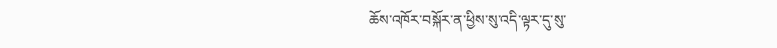ཆོས་འཁོར་བསྐོར་ན་ཕྱིས་སུ་འདི་ལྟར་དུ་སུ་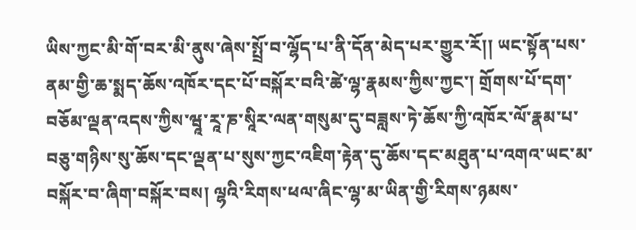ཡིས་ཀྱང་མི་གོ་བར་མི་ནུས་ཞེས་སྤྲོ་བ་ལྷོད་པ་ནི་དོན་མེད་པར་གྱུར་རོ།། ཡང་སྟོན་པས་ནམ་གྱི་ཆ་སྨད་ཆོས་འཁོར་དང་པོ་བསྐོར་བའི་ཚེ་ལྷ་རྣམས་ཀྱིས་ཀྱང་། གྲོགས་པོ་དག་བཅོམ་ལྡན་འདས་ཀྱིས་ཝཱ་རཱ་ཎ་སཱིར་ལན་གསུམ་དུ་བཟླས་ཏེ་ཆོས་ཀྱི་འཁོར་ལོ་རྣམ་པ་བཅུ་གཉིས་སུ་ཆོས་དང་ལྡན་པ་སུས་ཀྱང་འཇིག་རྟེན་དུ་ཆོས་དང་མཐུན་པ་འགའ་ཡང་མ་བསྐོར་བ་ཞིག་བསྐོར་བས། ལྷའི་རིགས་ཕལ་ཞིང་ལྷ་མ་ཡིན་གྱི་རིགས་ཉམས་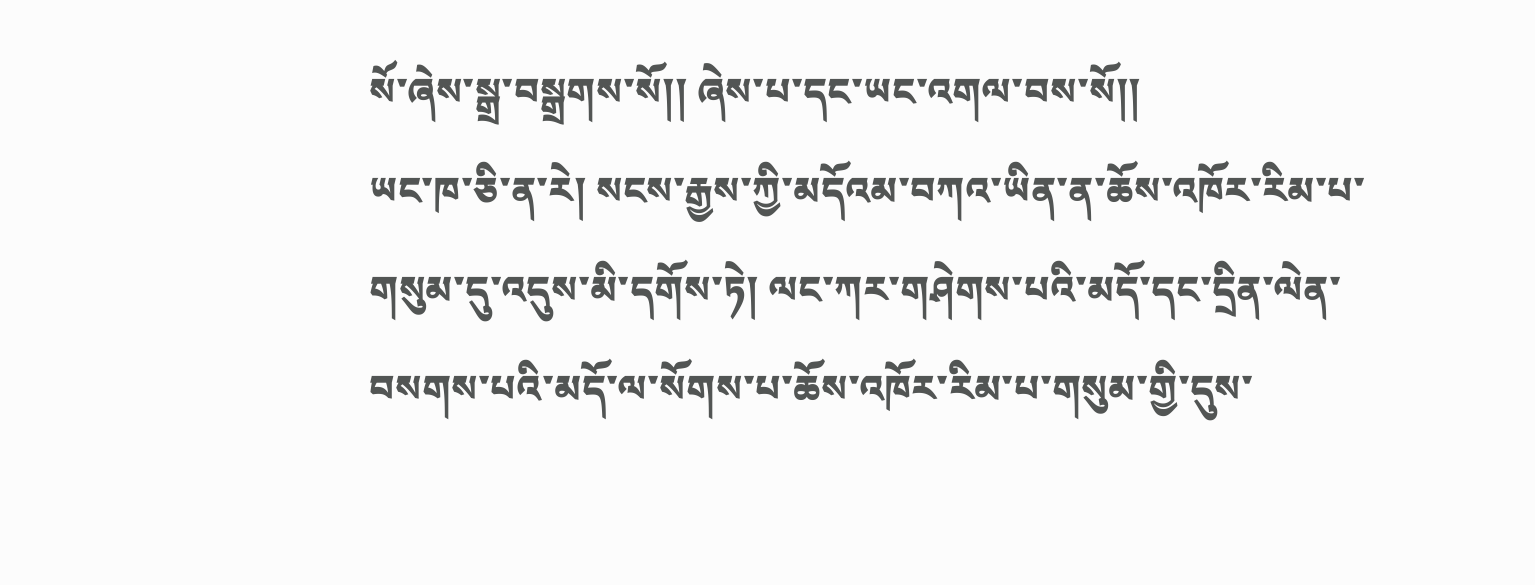སོ་ཞེས་སྒྲ་བསྒྲགས་སོ།། ཞེས་པ་དང་ཡང་འགལ་བས་སོ།།
ཡང་ཁ་ཅི་ན་རེ། སངས་རྒྱས་ཀྱི་མདོའམ་བཀའ་ཡིན་ན་ཆོས་འཁོར་རིམ་པ་གསུམ་དུ་འདུས་མི་དགོས་ཏེ། ལང་ཀར་གཤེགས་པའི་མདོ་དང་དྲིན་ལེན་བསགས་པའི་མདོ་ལ་སོགས་པ་ཆོས་འཁོར་རིམ་པ་གསུམ་གྱི་དུས་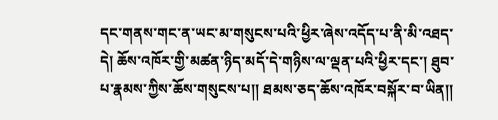དང་གནས་གང་ན་ཡང་མ་གསུངས་པའི་ཕྱིར་ཞེས་འདོད་པ་ནི་མི་འཐད་དེ། ཆོས་འཁོར་གྱི་མཚན་ཉིད་མདོ་དེ་གཉིས་ལ་ལྡན་པའི་ཕྱིར་དང་། ཐུབ་པ་རྣམས་ཀྱིས་ཆོས་གསུངས་པ།། ཐམས་ཅད་ཆོས་འཁོར་བསྐོར་བ་ཡིན།།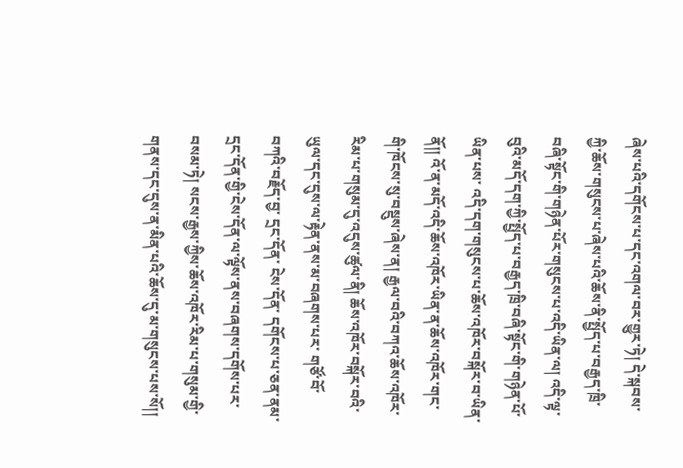ཞེས་པའི་དགོངས་པ་དང་འགལ་བར་གྱུར་ཏེ། དེ་སྐབས་ཀྱི་ཆོས་གསུངས་པ་ཞེས་པའི་ཆོས་ནི་སྤྱོད་པ་བརྒྱད་ཁྲི་བཞི་སྟོང་གི་གཉེན་པོར་གསུངས་པ་འདི་ཡིན་ལ། འདི་ལྟ་བུའི་མདོ་དག་ཀྱི་སྤྱོད་པ་བརྒྱད་ཁྲི་བཞི་སྟོང་གི་གཉེན་པོ་ཡིན་པས་ འདི་དག་གསུངས་པ་ཆོས་འཁོར་བསྐོར་བ་ཡིན་ནོ།། འོ་ན་མདོ་འདི་ཆོས་འཁོར་ཡིན་ན་ཆོས་འཁོར་གང་གི་ཁོངས་སུ་བསྡུས་ཞེས་ན། རྒྱལ་བའི་བཀའ་ཆོས་འཁོར་རིམ་པ་གསུམ་དུ་འདུས་ཚུལ་ནི། ཆོས་འཁོར་བསྐོར་བའི་ཡུལ་དང་དུས་ལ་རྟེན་ནས་མ་བཞགས་པར་ གཙོ་བོ་བཀའི་བརྗོད་བྱ་ དྲང་དོན་ ངེས་དོན་ དགོངས་པ་ཅན་ནམ་དྲང་དོན་གྱི་ངེས་དོན་ལ་ལྟོས་ནས་བཞགས་དགོས་པར་བསམ་ཏེ། སངས་རྒྱས་ཀྱིས་ཆོས་འཁོར་རིམ་པ་གསུམ་གྱི་གནས་དང་དུས་ན་མིན་པའི་ཆོས་དུ་མ་གསུངས་པས་སོ།།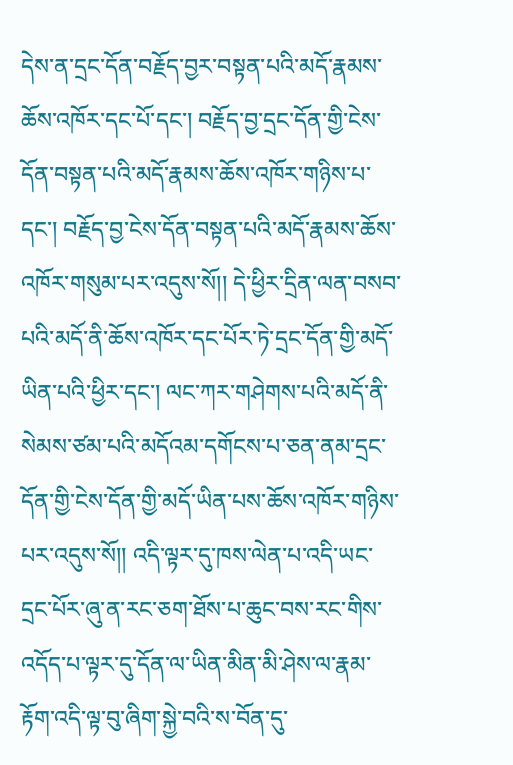དེས་ན་དྲང་དོན་བརྗོད་བྱར་བསྟན་པའི་མདོ་རྣམས་ཆོས་འཁོར་དང་པོ་དང་། བརྗོད་བྱ་དྲང་དོན་གྱི་ངེས་དོན་བསྟན་པའི་མདོ་རྣམས་ཆོས་འཁོར་གཉིས་པ་དང་། བརྗོད་བྱ་ངེས་དོན་བསྟན་པའི་མདོ་རྣམས་ཆོས་འཁོར་གསུམ་པར་འདུས་སོ།། དེ་ཕྱིར་དྲིན་ལན་བསབ་པའི་མདོ་ནི་ཆོས་འཁོར་དང་པོར་ཏེ་དྲང་དོན་གྱི་མདོ་ཡིན་པའི་ཕྱིར་དང་། ལང་ཀར་གཤེགས་པའི་མདོ་ནི་སེམས་ཙམ་པའི་མདོའམ་དགོངས་པ་ཅན་ནམ་དྲང་དོན་གྱི་ངེས་དོན་གྱི་མདོ་ཡིན་པས་ཆོས་འཁོར་གཉིས་པར་འདུས་སོ།། འདི་ལྟར་དུ་ཁས་ལེན་པ་འདི་ཡང་དྲང་པོར་ཞུ་ན་རང་ཅག་ཐོས་པ་ཆུང་བས་རང་གིས་འདོད་པ་ལྟར་དུ་དོན་ལ་ཡིན་མིན་མི་ཤེས་ལ་རྣམ་རྟོག་འདི་ལྟ་བུ་ཞིག་སྐྱེ་བའི་ས་བོན་དུ་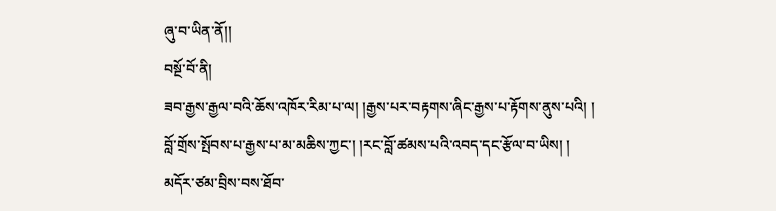ཞུ་བ་ཡིན་ནོ།།
བསྔོ་བོ་ནི།
ཟབ་རྒྱས་རྒྱལ་བའི་ཆོས་འཁོར་རིམ་པ་ལ། །རྒྱས་པར་བརྟགས་ཞིང་རྒྱས་པ་རྟོགས་ནུས་པའི། །
བློ་གྲོས་སྤོབས་པ་རྒྱས་པ་མ་མཆིས་ཀྱང་། །རང་བློ་ཚམས་པའི་འབད་དང་རྩོལ་བ་ཡིས། །
མདོར་ཙམ་བྲིས་བས་ཐོབ་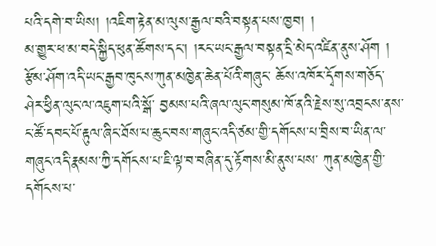པའི་དགེ་བ་ཡིས། །འཇིག་རྟེན་མ་ལུས་རྒྱལ་བའི་བསྟན་པས་ཁྱབ། །
མ་གྱུར་ཕ་མ་བདེ་སྐྱིད་ཕུན་ཚོགས་དང་། །རང་ཡང་རྒྱལ་བསྟན་དྲི་མེད་འཛིན་ནུས་ཤོག །
རྩོམ་ཤོག་འདི་ཡང་རྒྱབ་ཁུངས་ཀུན་མཁྱེན་ཆེན་པོའི་གཞུང་ ཆོས་འཁོར་དྭོགས་གཅོད་
ཤེར་ཕྱིན་ལུང་ལ་འཇུག་པའི་སྒོ་ བྱམས་པའི་ཞལ་ལུང་གསུམ་ཁོ་ནའི་རྗེས་སུ་འབྲངས་ནས་
ང་ཚོ་དབང་པོ་རྟུལ་ཞིང་ཐོས་པ་ཆུང་བས་གཞུང་འདི་ཙམ་གྱི་དགོངས་པ་བྲིས་བ་ཡིན་ལ་
གཞུང་འདི་རྣམས་ཀྱི་དགོངས་པ་ཇི་ལྟ་བ་བཞིན་དུ་རྟོགས་མི་ནུས་པས་ ཀུན་མཁྱེན་གྱི་དགོངས་པ་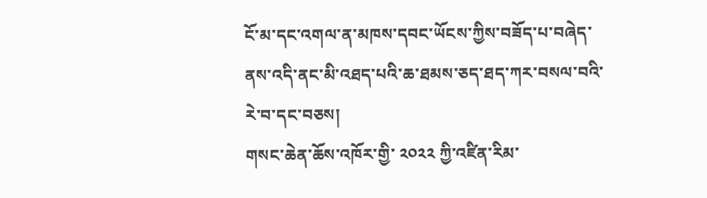ངོ་མ་དང་འགལ་ན་མཁས་དབང་ཡོངས་ཀྱིས་བཟོད་པ་བཞེད་ནས་འདི་ནང་མི་འཐད་པའི་ཆ་ཐམས་ཅད་ཐད་ཀར་བསལ་བའི་རེ་བ་དང་བཅས།
གསང་ཆེན་ཆོས་འཁོར་གྱི་ ༢༠༢༢ ཀྱི་འཛིན་རིམ་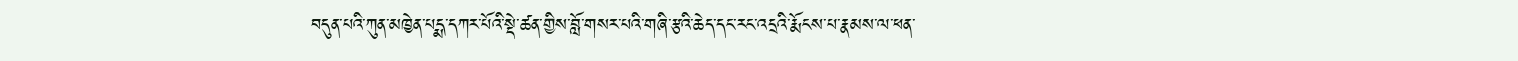བདུན་པའི་ཀུན་མཁྱེན་པདྨ་དཀར་པོའི་སྡེ་ཚན་གྱིས་བློ་གསར་པའི་གཞི་རྩའི་ཆེད་དང་རང་འདྲའི་རྨོངས་པ་རྣམས་ལ་ཕན་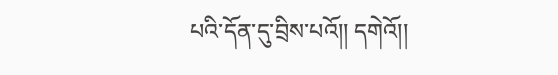པའི་དོན་དུ་བྲིས་པའོ།། དགེའོ།།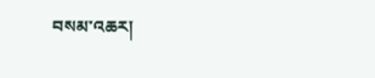བསམ་འཆར།